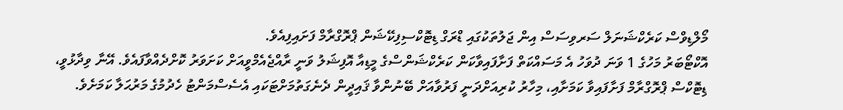މޯލްޑިވްސް ކަރެކްޝަނަލް ސަރވިސަސް އިން ޖަލުތަކުގައި ޑްރަގް ޑިޓޮކްސިފިކޭޝަން ޕްރޮގްރާމް ފަށައިފިއެވެ.
އޮކްޓޯބަރު މަހުގެ 1 ވަނަ ދުވަހު އެ މަސައްކަތް ފަށާފައިވާކަން ކަރެކްޝަންސްގެ މީޑިއާ އޮފިޝަލު ވަނީ ރާއްޖެއެމްވީއަށް ކަށަވަރު ކޮށްދެއްވާފައެވެ. އޭނާ ވިދާޅުވީ، ޑިޓޮކްސް ޕްރޮގްރާމް ފަށާފައިވާ ކަމަށާއި، މިހާރު ކުރިއަށްދަނީ ފަރުވާއަށް ބޭނުންވާ ޤައިދީން ދެނެގަތުމަށްޓަކައި އެސެސްމަންޓު ހެދުމުގެ މަރުޙަލާ ކަމަށެވެ.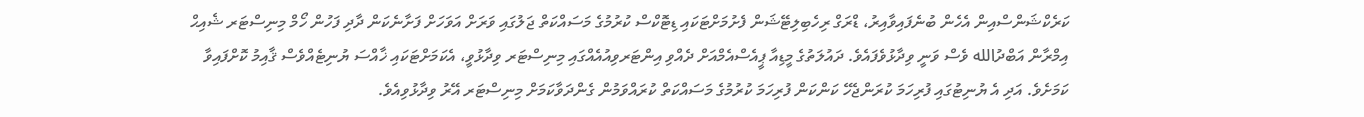ކަރެކްޝަންސްއިން އެހެން ބުނެފައިވާއިރު، ޑްރަގް ރިހެބިލިޓޭޝަން ފެށުމަށްޓަކައި ޑިޓޮކްސް ކުރުމުގެ މަސައްކަތް ޖަލުގައި ވަރަށް އަވަހަށް ފަށާނެކަން ދާދި ފަހުން ހޯމް މިނިސްޓަރ ޝެއިޙް އިމްރާން އަބްދުالله ވެސް ވަނީ ވިދާޅުވެފައެވެ. ދައުލަތުގެ މީޑިއާ ޕީއެސްއެމްއަށް ދެއްވި އިންޓަރވިއުއެއްގައި މިނިސްޓަރ ވިދާޅުވީ، އެކަމަށްޓަކައި ޚާއްސަ ޔުނިޓެއްވެސް ޤާއިމު ކޮށްފައިވާ ކަމަށެވެ. އަދި އެ ޔުނިޓުގައި ފުރިހަމަ ކުރަންޖެހޭ ކަންކަން ފުރިހަމަ ކުރުމުގެ މަސައްކަތް ކުރައްވަމުން ގެންދަވާކަމަށް މިނިސްޓަރ އޭރު ވިދާޅުވިއެވެ.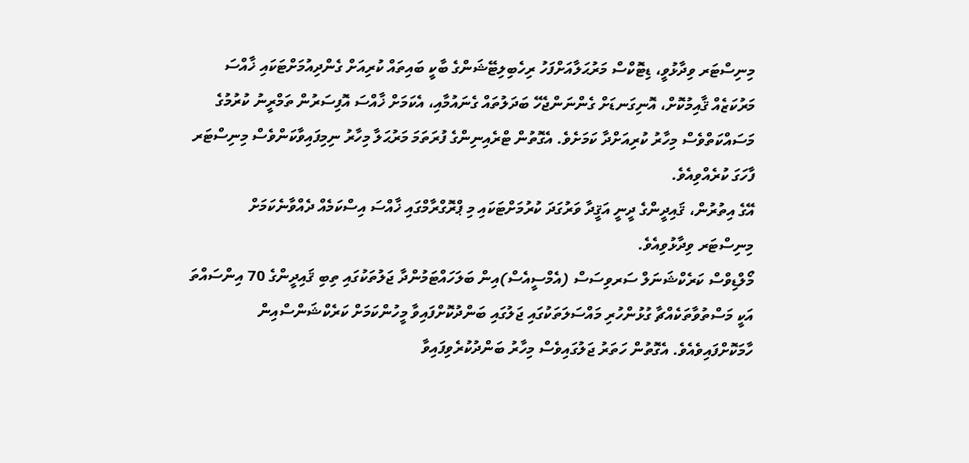މިނިސްޓަރ ވިދާޅުވީ، ޑިޓޮކްސް މަރުޙަލާއަށްފަހު ރިހެބިލިޓޭޝަންގެ ބާކީ ބައިތައް ކުރިއަށް ގެންދިއުމަށްޓަކައި ޚާއްސަ މަރުކަޒެއް ޤާއިމުކޮށް، އޮނިގަނޑަށް ގެންނަންޖެހޭ ބަދަލުތައް ގެނައުމާއި، އެކަމަށް ޚާއްސަ އޮފިސަރުން ތަމްރީނު ކުރުމުގެ މަސައްކަތްވެސް މިހާރު ކުރިއަށްދާ ކަމަށެވެ. އެގޮތުން ޓްރެއިނިންގެ ފުރަތަމަ މަރުޙަލާ މިހާރު ނިމިފައިވާކަންވެސް މިނިސްޓަރ ފާހަގަ ކުރެއްވިއެވެ.
އޭގެ އިތުރުން، ޤައިދީންގެ ދީނީ އަޤީދާ ވަރުގަދަ ކުރުމަށްޓަކައި މި ޕްރޮގްރާމްގައި ޚާއްސަ އިސްކަމެއް ދެއްވާނެކަމަށް މިނިސްޓަރ ވިދާޅުވިއެވެ.
މޯލްޑިވްސް ކަރެކްޝަނަލް ސަރވިސަސް (އެމްސީއެސް)އިން ބަލަހައްޓަމުންދާ ޖަލުތަކުގައި ތިބި ޤައިދީންގެ 70 އިންސައްތަ އަކީ މަސްތުވާތަކެއްޗާ ގުޅުންހުރި މައްސަލަތަކުގައި ޖަލުގައި ބަންދުކޮށްފައިވާ މީހުންކަމަށް ކަރެކްޝަންސްއިން ހާމަކޮށްފައިވެއެވެ. އެގޮތުން ހަތަރު ޖަލުގައިވެސް މިހާރު ބަންދުކުރެވިފައިވާ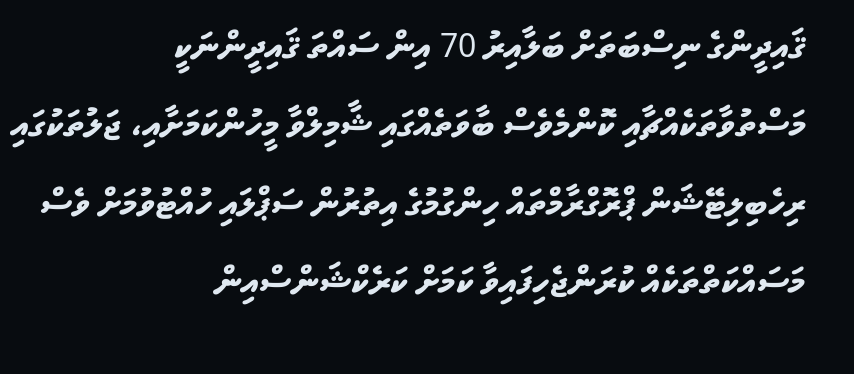ޤައިދީންގެ ނިސްބަތަށް ބަލާއިރު 70 އިން ސައްތަ ޤައިދީންނަކީ މަސްތުވާތަކެއްޗާއި ކޮންމެވެސް ބާވަތެއްގައި ޝާމިލްވާ މީހުންކަމަށާއި، ޖަލުތަކުގައި ރިހެބިލިޓޭޝަން ޕްރޮގްރާމްތައް ހިންގުމުގެ އިތުރުން ސަޕްލައި ހުއްޓުވުމަށް ވެސް މަސައްކަތްތަކެއް ކުރަންޖެހިފައިވާ ކަމަށް ކަރެކްޝަންސްއިން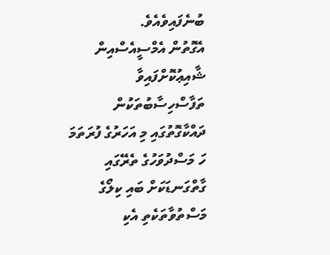ބުނެފައިވެއެވެ.
އެގޮތުން އެމްސީއެސްއިން ޝާއިޢުކޮށްފައިވާ ތަފާސްހިސާބުތަކުން ދައްކާގޮތުގައި މި އަހަރުގެ ފުރަތަމަ ހަ މަސްދުވަހުގެ ތެރޭގައި ގާތްގަނޑަކަށް ބައި ކިލޯގެ މަސްތުވާތަކެތި އެކި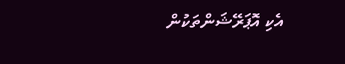އެކި އޮޕަރޭޝަންތަކުން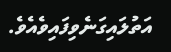އަތުލައިގަނެވިފައިވެއެވެ.